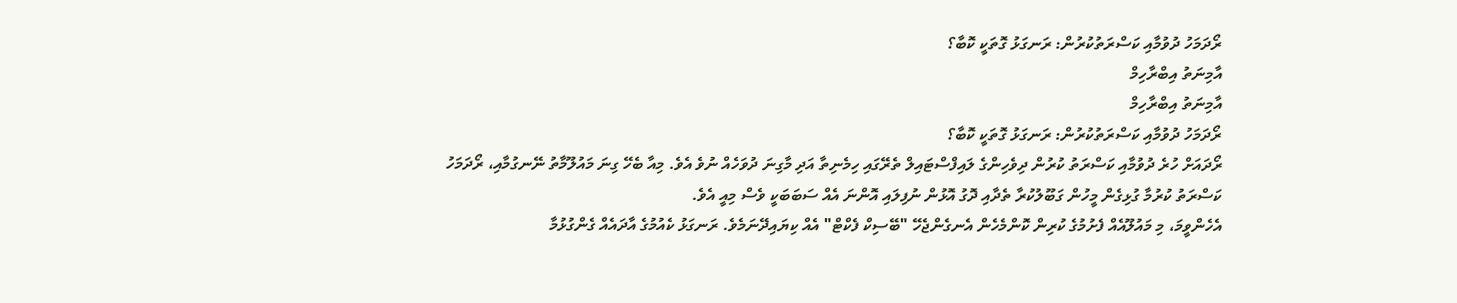ރޯދަމަހު ދުވުމާއި ކަސްރަތުކުރުން: ރަނގަޅު ގޮތަކީ ކޮބާ؟
އާމިނަތު އިބްރާހިމް
އާމިނަތު އިބްރާހިމް
ރޯދަމަހު ދުވުމާއި ކަސްރަތުކުރުން: ރަނގަޅު ގޮތަކީ ކޮބާ؟
ރޯދައަށް ހުރެ ދުވުމާއި ކަސްރަތު ކުރުން ދިވެހިންގެ ލައިފްސްޓައިލް ތެރޭގައި ހިމެނިތާ އަދި މާގިނަ ދުވަހެއް ނުވެ އެވެ. މިއާ ބެހޭ ގިނަ މައުލޫމާތު ނޭނގުމާއި، ރޯދަމަހު ކަސްރަތު ކުރުމާ ގުޅިގެން މީހުން ގަބޫލުކުރާ ތެދާއި ދޮގު އޮޅުން ނުފިލައި އޮންނަ އެއް ސަބަބަކީ ވެސް މިއީ އެވެ.
އެހެންވީމަ، މި މައުލޫއެއް ފެށުމުގެ ކުރިން ކޮންމެހެން އެނގެންޖެހޭ "ބޭސިކް ފެކްޓް" އެއް ކިޔައިދޭނަމެވެ. ރަނގަޅު ކެއުމުގެ އާދައެއް ގެންގުޅުމާ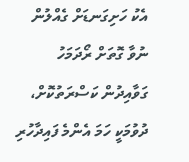އެކު ހަށިގަނޑަށް ގެއްލުން ނުވާ ގޮތަށް ރޯދަމަހު ގަވާއިދުން ކަސްރަތުކޮށް، ދުވުމަކީ ހަމަ އެންމެ ފައިދާހުރި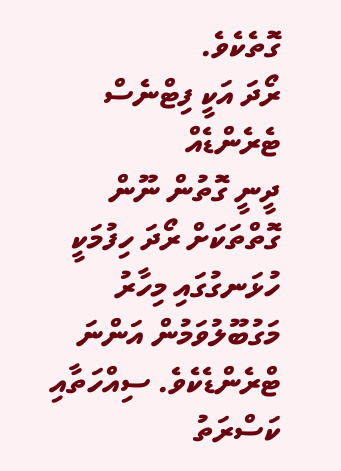ގޮތެކެވެ.
ރޯދަ އަކީ ފިޓްނެސް ޓެރެންޑެއް
ދީނީ ގޮތުން ނޫން ގޮތްތަކަށް ރޯދަ ހިފުމަކީ ހުޅަނގުގައި މިހާރު މަގުބޫލުވަމުން އަންނަ ޓްރެންޑެކެވެ. ސިއްހަތާއި ކަސްރަތު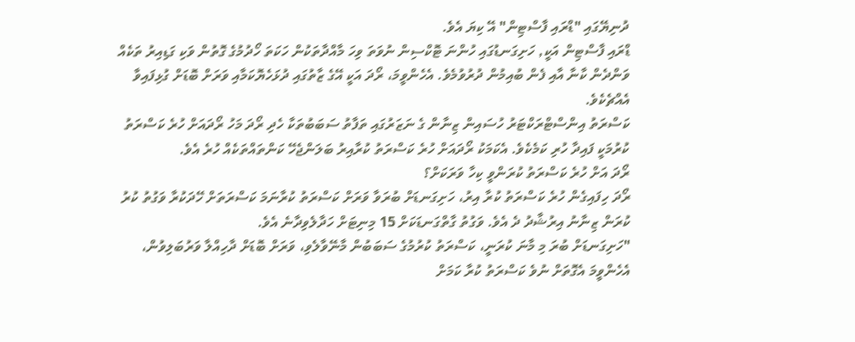ދުނިޔޭގައި "ޑްރައި ފާސްޓިން" އޭ ކިޔަ އެވެ.
ޑްރައި ފާސްޓިން އަކީ, ހަށިގަނޑުގައި ހުންނަ ޓޮކްސިން ނުވަތަ ވިހަ މާއްދާތަކުން ހަކަތަ ހޯދުމުގެ ގޮތުން ވަކި ގަޑިއިރު ތަކެއް ވަންދެން ކާނާ އާއި ފެން ބުއިމުން ދުރުވުމެވެ. އެހެންވީމަ، ރޯދަ އަކީ އޭގެ ޒާތުގައި ދުޅަހެޔޮކަމާއި ވަރަށް ބޮޑަށް ގުޅިފައިވާ އެއްޗެކެވެ.
ކަސްރަތު އިންސްޓްރަކްޓަރު ހުސައިން ޒިނާން ގެ ނަޒަރުގައި ތަފާތު ސަބަބުތަކާ ހެދި ރޯދަ މަހު ރޯދައަށް ހުރެ ކަސްރަތު ކުރުމަކީ ފައިދާ ހުރި ކަމެކެވެ. އެކަމަކު ރޯދައަށް ހުރެ ކަސްރަތު ކުރާއިރު ބަލަންޖެހޭ ކަންތައްތަކެއް ހުރެ އެވެ.
ރޯދަ އަށް ހުރެ ކަސްރަތު ކުރަންވީ ކިހާ ވަރަކަށް؟
ރޯދަ ހިފައިގެން ހުރެ ކަސްރަތު ކުރާ އިރު، ހަށިގަނޑަށް ބުރަވާ ވަރަށް ކަސްރަތު ކުރާނަމަ ކަސްރަތަށް ހޭދަކުރާ ވަގުތު ކުރު ކުރަން ޒިނާނު އިރުޝާދު ދެ އެވެ. ވަގުތު ގާތްގަނޑަކަށް 15 މިނިޓަށް ހަދާލެވިދާނެ އެވެ.
"ހަށިގަނޑަށް ބުރަ މި މާނަ ކުރަނީ، ކަސްރަތު ކުރުމުގެ ސަބަބުން މާނޭވާލެވި، ވަރަށް ބޮޑަށް ދާހިއްލާ ވަރުބަލިވުން، އެހެންވީމަ އެގޮތަށް ނުވެ ކަސްރަތު ކުރާ ކަމަށް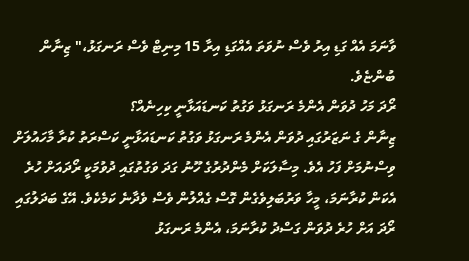ވާނަމަ އެއް ގަޑި އިރު ވެސް ނުވަތަ އެއްގަޑި އިރާ 15 މިނިޓް ވެސް ރަނގަޅު،" ޒިނާން ބުންޏެވެ.
ރޯދަ މަހު ދުވަން އެންމެ ރަނގަޅު ވަގުތު ކަނޑައަޅާނީ ކިހިނެއް؟
ޒިނާން ގެ ނަޒަރުގައި ދުވަން އެންމެ ރަނގަޅު ވަގުތު ކަނޑައަޅާނީ ކަސްރަތު ކުރާ މާހައުލަށް ވިސްނުމަށް ފަހު އެވެ. މިސާލަކަށް މެންދުރުގެ ހޫނު ގަދަ ވަގުތުގައި ދުވުމަކީ ރޯދައަށް ހުރެ އެކަން ކުރާނަމަ، މީހާ ވަރުބަލިވެގެން ގޮސް ގެއްލުން ވެސް ވެދާނެ ކަމެކެވެ. އޭގެ ބަދަލުގައި ރޯދަ އަށް ހުރެ ދުވަން ގަސްދު ކުރާނަމަ، އެންމެ ރަނގަޅު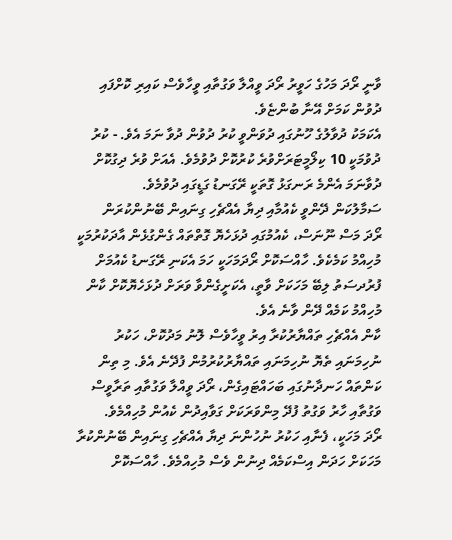ވާނީ ރޯދަ މަހުގެ ހަވީރު ރޯދަ ވީއްލާ ވަގުތާއި ވީހާވެސް ކައިރި ކޮށްފައި ދުވުން ކަމަށް އޭނާ ބުންޏެވެ.
އެކަމަކު ދުވާލުގެ ހޫނުގައި ދުވަންވީ ކުރު ދުވުން ދުވާ ނަމަ އެވެ. - ކުރު ދުވުމަކީ 10 ކިލޯމީޓަރަށްވުރެ ކުރުކޮށް ދުވުމެވެ. އެއަށް ވުރެ ދިގުކޮށް ދުވާނަމަ އެންމެ ރަނގަޅު ގޮތަކީ ރޭގަނޑު ގަޑީގައި ދުވުމެވެ.
ސަމާލުކަން ދޭންވީ ކެއުމާއި ދިޔާ އެއްޗެހި ގިނައިން ބޭނުންކުރަން
ރޯދަ މަސް ނޫނަސް، ކެއުމުގައި ދުޅަހެޔޮ ގޮތްތައް ގެންގުޅެން އާދަކުރުމަކީ މުހިއްމު ކަމެކެވެ. ހާއްސަކޮށް ރޯދަމަހަކީ ހަމަ އެކަނި ރޭގަނޑު ކެއުމަށް ފުރުދސަތު ލިބޭ މަހަކަށް ވާތީ، އެކަށީގެންވާ ވަރަށް ދުޅަހެޔޮކޮށް ކާން މުހިއްމު ކަމެއް ދޭން ވާނެ އެވެ.
ކާން އެއްޗެހި ތައްޔާރުކުރާ އިރު ވީހާވެސް ލޮނު މަދުކޮށް، ހަކުރު ނުހިމަނައި ތެޔޮ ނުހިމަނައި ތައްޔާރުކުރުމުން ފުދޭނެ އެވެ. މި ތިން ކަންތައް ހަނދާނުގައި ބަހައްޓައިގެން، ރޯދަ ވީއްލާ ވަގުތާއި ތަރާވީސް ވަގުތާއި ހާރު ވަގުތު ފުދޭ މިންވަރަކަށް ގަވާއިދުން ކެއުން މުހިއްމެވެ.
ރޯދަ މަހަކީ، ފެނާއި ހަކުރު ނުހުންނަ ދިޔާ އެއްޗެހި ގިނައިން ބޭނުންކުރާ މަހަކަށް ހަދަން އިސްކަމެއް ދިނުން ވެސް މުހިއްމެވެ. ހާއްސަކޮށް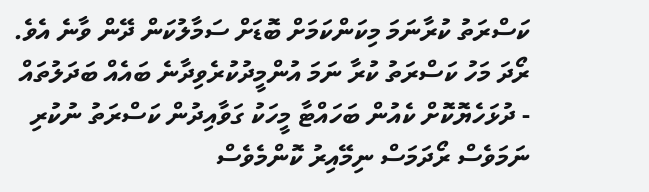ކަސްރަތު ކުރާނަމަ މިކަންކަމަށް ބޮޑަށް ސަމާލުކަން ދޭން ވާނެ އެވެ.
ރޯދަ މަހު ކަސްރަތު ކުރާ ނަމަ އުންމީދުކުރެވިދާނެ ބައެއް ބަދަލުތައް
- ދުޅަހެޔޮކޮށް ކެއުން ބަހައްޓާ މީހަކު ގަވާއިދުން ކަސްރަތު ނުކުރި ނަމަވެސް ރޯދަމަސް ނިމޭއިރު ކޮންމެވެސް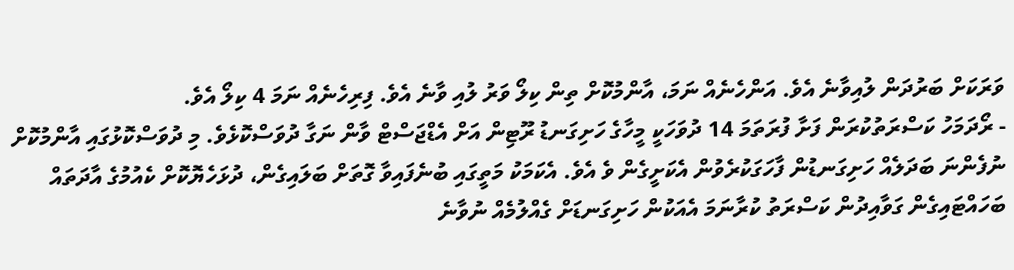ވަރަކަށް ބަރުދަން ލުއިވާނެ އެވެ. އަންހެނެއް ނަމަ، އާންމުކޮށް ތިން ކިލޯ ވަރު ލުއި ވާނެ އެވެ. ފިރިހެނެއް ނަމަ 4 ކިލޯ އެވެ.
- ރޯދަމަހު ކަސްރަތުކުރަން ފަށާ ފުރަތަމަ 14 ދުވަހަކީ މީހާގެ ހަށިގަނޑު ރޫޓިން އަށް އެޑްޖަސްޓް ވާން ނަގާ ދުވަސްކޮޅެވެ. މި ދުވަސްކޮޅުގައި އާންމުކޮށް ނުފެންނަ ބަދަލެއް ހަށިގަނޑުން ފާހަގަކުރެވުން އެކަށީގެން ވެ އެވެ. އެކަމަކު މަތީގައި ބުނެފައިވާ ގޮތަށް ބަލައިގެން، ދުޅަހެޔޮކޮށް ކެއުމުގެ އާދަތައް ބަހައްޓައިގެން ގަވާއިދުން ކަސްރަތު ކުރާނަމަ އެއަކުން ހަށިގަނޑަށް ގެއްލުމެއް ނުވާނެ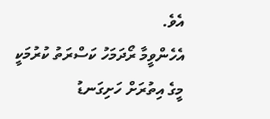އެވެ.
އެހެންވީމާ ރޯދަމަހު ކަސްރަތު ކުރުމަކީ މީގެ އިތުރަށް ހަށިގަނޑު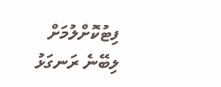ފިޓުކޮށްލުމަށް ލިބޭނެ ރަނގަޅު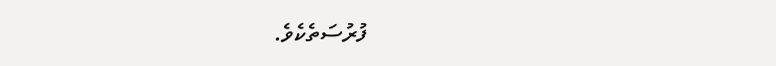ފުރުސަތެކެވެ.